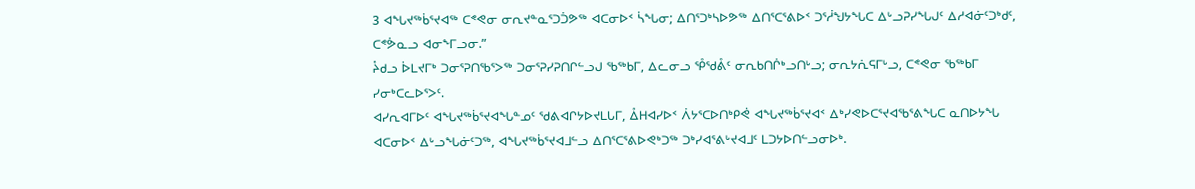3 ᐊᖓᔪᖅᑳᕐᔪᐊᖅ ᑕᕝᕙᓂ ᓂᕆᔪᓐᓇᕐᑐᑑᕗᖅ ᐊᑕᓂᐅᑉ ᓵᖓᓂ; ᐃᑎᕐᑐᒃᓴᐅᕗᖅ ᐃᑎᕐᑕᕐᕕᐅᑉ ᑐᕐᓲᖑᔭᖓᑕ ᐃᒡᓗᕈᓯᖓᒍᑦ ᐃᓱᐊᓃᑦᑐᒃᑯᑦ, ᑕᕝᕘᓇᓗ ᐊᓂᖕᒥᓗᓂ.”
ᔧᑯᓗ ᐆᒪᔪᒥᒃ ᑐᓂᕐᕈᑎᖃᕐᐳᖅ ᑐᓂᕐᕈᓯᕈᑎᒋᓪᓗᒍ ᖃᖅᑲᒥ, ᐃᓚᓂᓗ ᕾᖁᕔᑦ ᓂᕆᑲᑎᒌᒃᓗᑎᒡᓗ; ᓂᕆᔭᕇᕋᒥᒡᓗ, ᑕᕝᕙᓂ ᖃᖅᑲᒥ ᓯᓂᒃᑕᓚᐅᕐᐳᑦ.
ᐊᓯᕆᐊᒥᐅᑦ ᐊᖓᔪᖅᑳᕐᔪᐊᖓᓐᓄᑦ ᖁᕕᐊᒋᔭᐅᔪᒪᒐᒥ, ᐂᕼᐊᓯᐅᑉ ᐲᔭᕐᑕᐅᑎᒃᑭᕚ ᐊᖓᔪᖅᑳᕐᔪᐊᑉ ᐃᒃᓯᕙᐅᑕᕐᔪᐊᖃᕐᕕᖓᑕ ᓇᑎᐅᔭᖓ ᐊᑕᓂᐅᑉ ᐃᒡᓗᖓᓃᑦᑐᖅ, ᐊᖓᔪᖅᑳᕐᔪᐊᒧᓪᓗ ᐃᑎᕐᑕᕐᕕᐅᕙᒃᑐᖅ ᑐᒃᓯᐊᕐᕕᒡᔪᐊᒧᑦ ᒪᑐᔭᐅᑎᓪᓗᓂᐅᒃ.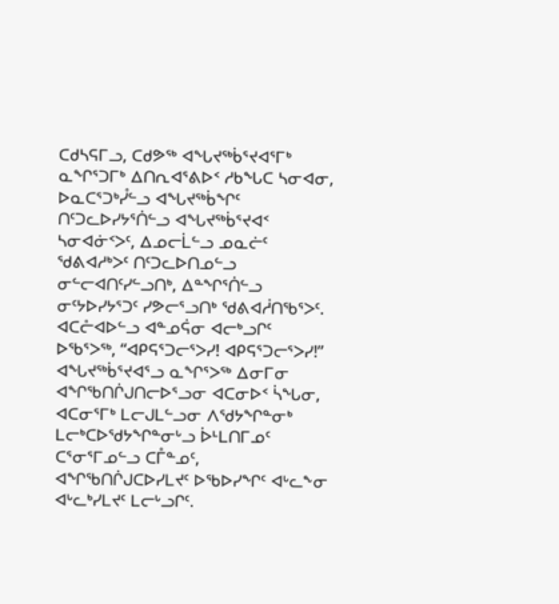ᑕᑯᓴᕋᒥᓗ, ᑕᑯᕗᖅ ᐊᖓᔪᖅᑳᕐᔪᐊᕐᒥᒃ ᓇᖏᕐᑐᒥᒃ ᐃᑎᕆᐊᕐᕕᐅᑉ ᓱᑲᖓᑕ ᓴᓂᐊᓂ, ᐅᓇᑕᕐᑐᒃᓮᓪᓗ ᐊᖓᔪᖅᑳᖏᑦ ᑎᑦᑐᓚᐅᓯᔭᕐᑏᓪᓗ ᐊᖓᔪᖅᑳᕐᔪᐊᑉ ᓴᓂᐊᓃᑉᐳᑦ, ᐃᓄᓕᒫᓪᓗ ᓄᓇᓖᑦ ᖁᕕᐊᓱᒃᐳᑦ ᑎᑦᑐᓚᐅᑎᓄᓪᓗ ᓂᓪᓕᐊᑎᑦᓯᓪᓗᑎᒃ, ᐃᓐᖏᕐᑏᓪᓗ ᓂᑦᔭᐅᓯᔭᕐᑐᑦ ᓯᕗᓕᕐᓗᑎᒃ ᖁᕕᐊᓲᑎᖃᕐᐳᑦ. ᐊᑕᓔᐊᐅᓪᓗ ᐊᓐᓄᕌᓂ ᐊᓕᒃᓗᒋᑦ ᐅᖃᕐᐳᖅ, “ᐊᑭᕋᕐᑐᓕᕐᐳᓯ! ᐊᑭᕋᕐᑐᓕᕐᐳᓯ!”
ᐊᖓᔪᖅᑳᕐᔪᐊᕐᓗ ᓇᖏᕐᐳᖅ ᐃᓂᒥᓂ ᐊᖏᖃᑎᒌᒍᑎᓕᐅᕐᓗᓂ ᐊᑕᓂᐅᑉ ᓵᖓᓂ, ᐊᑕᓂᕐᒥᒃ ᒪᓕᒍᒪᓪᓗᓂ ᐱᖁᔭᖏᓐᓂᒃ ᒪᓕᒃᑕᐅᖁᔭᖏᓐᓂᒡᓗ ᐆᒻᒪᑎᒥᓄᑦ ᑕᕐᓂᕐᒥᓄᓪᓗ ᑕᒤᓐᓄᑦ, ᐊᖏᖃᑎᒌᒍᑕᐅᓯᒪᔪᑦ ᐅᖃᐅᓯᖏᑦ ᐊᒡᓚᖕᓂ ᐊᒡᓚᒃᓯᒪᔪᑦ ᒪᓕᒡᓗᒋᑦ.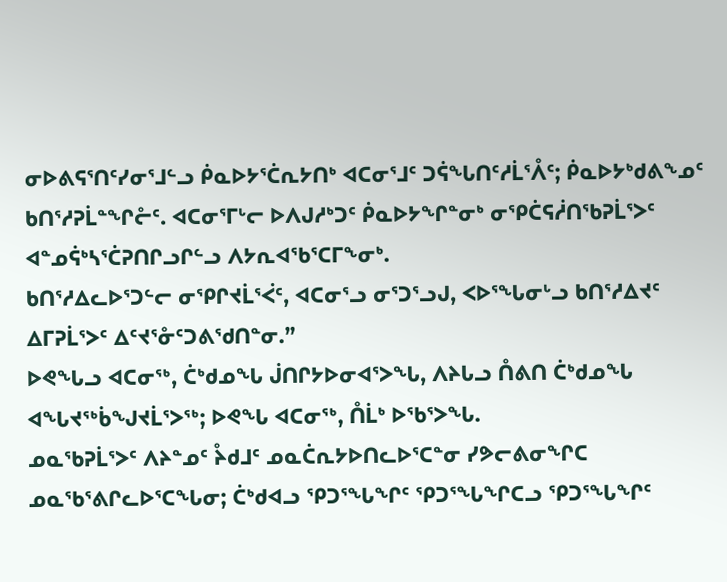ᓂᐅᕕᕋᕐᑎᑦᓯᓂᕐᒧᓪᓗ ᑮᓇᐅᔭᕐᑖᕆᔭᑎᒃ ᐊᑕᓂᕐᒧᑦ ᑐᕌᖓᑎᑦᓱᒫᕐᐰᑦ; ᑮᓇᐅᔭᒃᑯᕕᖕᓄᑦ ᑲᑎᕐᓱᕈᒫᓐᖏᓔᑦ. ᐊᑕᓂᕐᒥᒡᓕ ᐅᐱᒍᓱᒃᑐᑦ ᑮᓇᐅᔭᖏᓐᓂᒃ ᓂᕿᑖᕋᓲᑎᖃᕈᒫᕐᐳᑦ ᐊᓐᓄᕌᒃᓴᕐᑖᕈᑎᒋᓗᒋᓪᓗ ᐱᔭᕆᐊᖃᕐᑕᒥᖕᓂᒃ.
ᑲᑎᕐᓱᐃᓚᐅᕐᑐᓪᓕ ᓂᕿᒋᔪᒫᕐᐹᑦ, ᐊᑕᓂᕐᓗ ᓂᕐᑐᕐᓗᒍ, ᐸᐅᕐᖓᓂᒡᓗ ᑲᑎᕐᓱᐃᔪᑦ ᐃᒥᕈᒫᕐᐳᑦ ᐃᑦᔪᕐᓁᑦᑐᕕᖁᑎᓐᓂ.”
ᐅᕙᖓᓗ ᐊᑕᓂᖅ, ᑖᒃᑯᓄᖓ ᒎᑎᒋᔭᐅᓂᐊᕐᐳᖓ, ᐱᔨᒐᓗ ᑍᕕᑎ ᑖᒃᑯᓄᖓ ᐊᖓᔪᖅᑳᖑᔪᒫᕐᐳᖅ; ᐅᕙᖓ ᐊᑕᓂᖅ, ᑍᒫᒃ ᐅᖃᕐᐳᖓ.
ᓄᓇᖃᕈᒫᕐᐳᑦ ᐱᔨᓐᓄᑦ ᔧᑯᒧᑦ ᓄᓇᑖᕆᔭᐅᑎᓚᐅᕐᑕᓐᓂ ᓯᕗᓕᕕᓂᖏᑕ ᓄᓇᖃᕐᕕᒋᓚᐅᕐᑕᖓᓂ; ᑖᒃᑯᐊᓗ ᕿᑐᕐᖓᖏᑦ ᕿᑐᕐᖓᖏᑕᓗ ᕿᑐᕐᖓᖏᑦ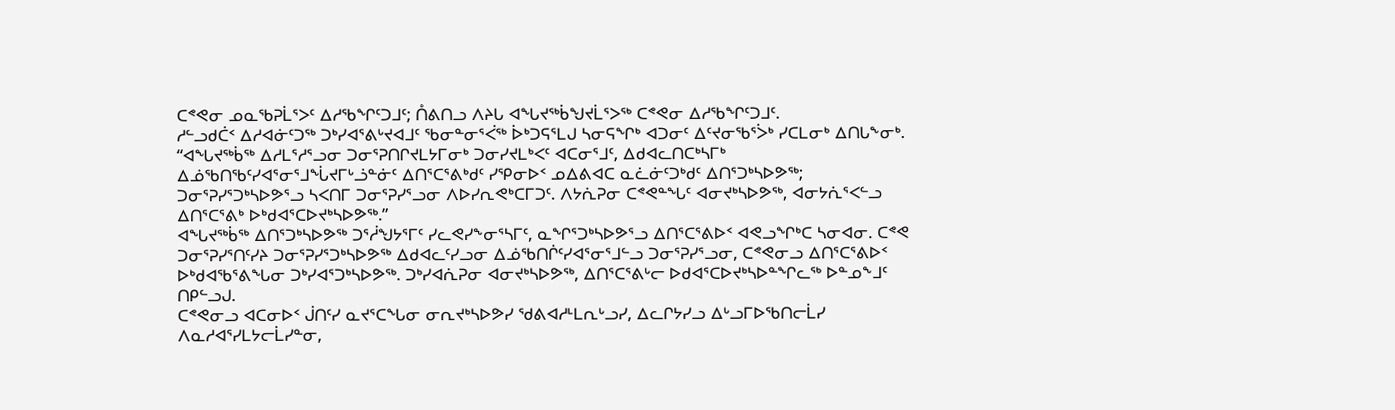ᑕᕝᕙᓂ ᓄᓇᖃᕈᒫᕐᐳᑦ ᐃᓱᖃᖏᑦᑐᒧᑦ; ᑍᕕᑎᓗ ᐱᔨᒐ ᐊᖓᔪᖅᑳᖑᔪᒫᕐᐳᖅ ᑕᕝᕙᓂ ᐃᓱᖃᖏᑦᑐᒧᑦ.
ᓱᓪᓗᑯᑖᑉ ᐃᓱᐊᓃᑦᑐᖅ ᑐᒃᓯᐊᕐᕕᒡᔪᐊᒧᑦ ᖃᓂᓐᓂᕐᐹᖅ ᐆᒃᑐᕋᕐᒪᒍ ᓴᓂᕋᖏᒃ ᐊᑐᓂᑦ ᐃᑦᔪᓂᖃᕐᐴᒃ ᓯᑕᒪᓂᒃ ᐃᑎᒐᖕᓂᒃ.
“ᐊᖓᔪᖅᑳᖅ ᐃᓱᒪᕐᓱᕐᓗᓂ ᑐᓂᕐᕈᑎᒋᔪᒪᔭᒥᓂᒃ ᑐᓂᓯᔪᒪᒃᐸᑦ ᐊᑕᓂᕐᒧᑦ, ᐃᑯᐊᓚᑎᑕᒃᓴᒥᒃ ᐃᓅᖃᑎᖃᑦᓯᐊᕐᓂᕐᒧᖔᔪᒥᒡᓘᓐᓃᑦ ᐃᑎᕐᑕᕐᕕᒃᑯᑦ ᓯᕿᓂᐅᑉ ᓄᐃᕕᐊᑕ ᓇᓛᓃᑦᑐᒃᑯᑦ ᐃᑎᕐᑐᒃᓴᐅᕗᖅ; ᑐᓂᕐᕈᓯᕐᑐᒃᓴᐅᕗᕐᓗ ᓴᐸᑎᒥ ᑐᓂᕐᕈᓯᕐᓗᓂ ᐱᐅᓯᕆᕙᒃᑕᒥᑐᑦ. ᐱᔭᕇᕈᓂ ᑕᕝᕙᓐᖓᑦ ᐊᓂᔪᒃᓴᐅᕗᖅ, ᐊᓂᔭᕇᕐᐸᓪᓗ ᐃᑎᕐᑕᕐᕕᒃ ᐅᒃᑯᐊᕐᑕᐅᔪᒃᓴᐅᕗᖅ.”
ᐊᖓᔪᖅᑳᖅ ᐃᑎᕐᑐᒃᓴᐅᕗᖅ ᑐᕐᓲᖑᔭᕐᒥᑦ ᓯᓚᕙᓯᖕᓂᕐᓴᒥᑦ, ᓇᖏᕐᑐᒃᓴᐅᕗᕐᓗ ᐃᑎᕐᑕᕐᕕᐅᑉ ᐊᕙᓗᖏᒃᑕ ᓴᓂᐊᓂ. ᑕᕝᕙ ᑐᓂᕐᕈᓯᕐᑎᑦᓯᔨ ᑐᓂᕐᕈᓯᕐᑐᒃᓴᐅᕗᖅ ᐃᑯᐊᓚᑦᓯᓗᓂ ᐃᓅᖃᑎᒌᑦᓯᐊᕐᓂᕐᒧᓪᓗ ᑐᓂᕐᕈᓯᕐᓗᓂ, ᑕᕝᕙᓂᓗ ᐃᑎᕐᑕᕐᕕᐅᑉ ᐅᒃᑯᐊᖃᕐᕕᖓᓂ ᑐᒃᓯᐊᕐᑐᒃᓴᐅᕗᖅ. ᑐᒃᓯᐊᕇᕈᓂ ᐊᓂᔪᒃᓴᐅᕗᖅ, ᐃᑎᕐᑕᕐᕕᒡᓕ ᐅᑯᐊᕐᑕᐅᔪᒃᓴᐅᓐᖏᓚᖅ ᐅᓐᓄᖕᒧᑦ ᑎᑭᓪᓗᒍ.
ᑕᕝᕙᓂᓗ ᐊᑕᓂᐅᑉ ᒎᑎᑦᓯ ᓇᔪᕐᑕᖓᓂ ᓂᕆᔪᒃᓴᐅᕗᓯ ᖁᕕᐊᓱᒻᒪᕆᒡᓗᓯ, ᐃᓚᒋᔭᓯᓗ ᐃᒡᓗᒥᐅᖃᑎᓕᒫᓯ ᐱᓇᓱᐊᕐᓯᒪᔭᓕᒫᓯᓐᓂ,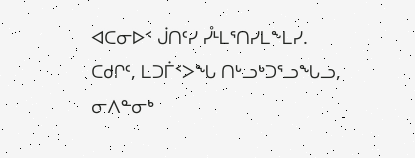ᐊᑕᓂᐅᑉ ᒎᑎᑦᓯ ᓮᒻᒪᕐᑎᓯᒪᖕᒪᓯ.
ᑕᑯᒋᑦ, ᒪᑐᒦᑉᐳᖓ ᑎᒡᓗᒃᑐᕐᓗᖓᓗ, ᓂᐱᓐᓂᒃ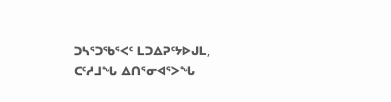ᑐᓴᕐᑐᖃᕐᐸᑦ ᒪᑐᐃᕈᑦᔭᐅᒍᒪ, ᑕᑦᓱᒧᖓ ᐃᑎᕐᓂᐊᕐᐳᖓ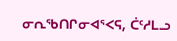ᓂᕆᖃᑎᒋᓂᐊᕐᐸᕋ, ᑖᑦᓱᒪᓗ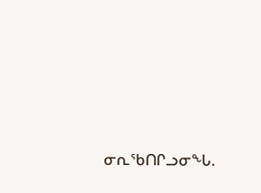ᓂᕆᖃᑎᒋᓗᓂᖓ.